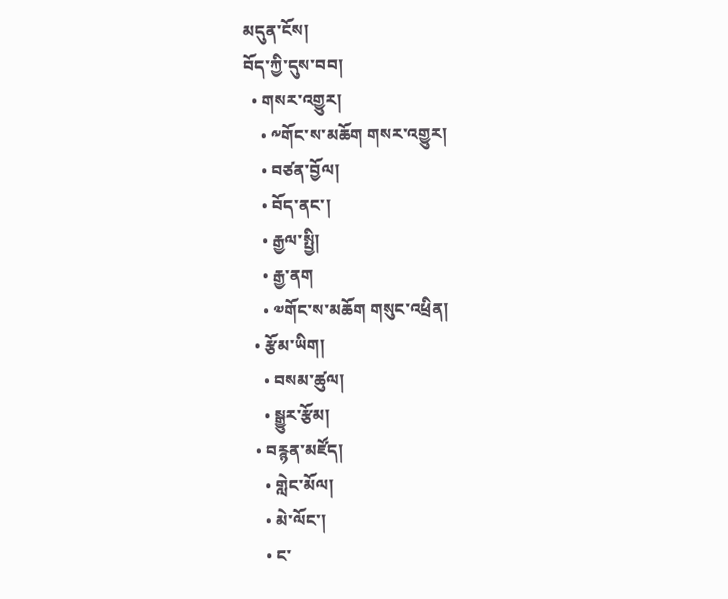མདུན་ངོས།
བོད་ཀྱི་དུས་བབ།
  • གསར་འགྱུར།
    • ༸གོང་ས་མཆོག གསར་འགྱུར།
    • བཙན་བྱོལ།
    • བོད་ནང་།
    • རྒྱལ་སྤྱི།
    • རྒྱ་ནག
    • ༧གོང་ས་མཆོག གསུང་འཕྲིན།
  • རྩོམ་ཡིག།
    • བསམ་ཚུལ།
    • སྒྱུར་རྩོམ།
  • བརྙན་མཛོད།
    • གླེང་མོལ།
    • མེ་ལོང་།
    • ང་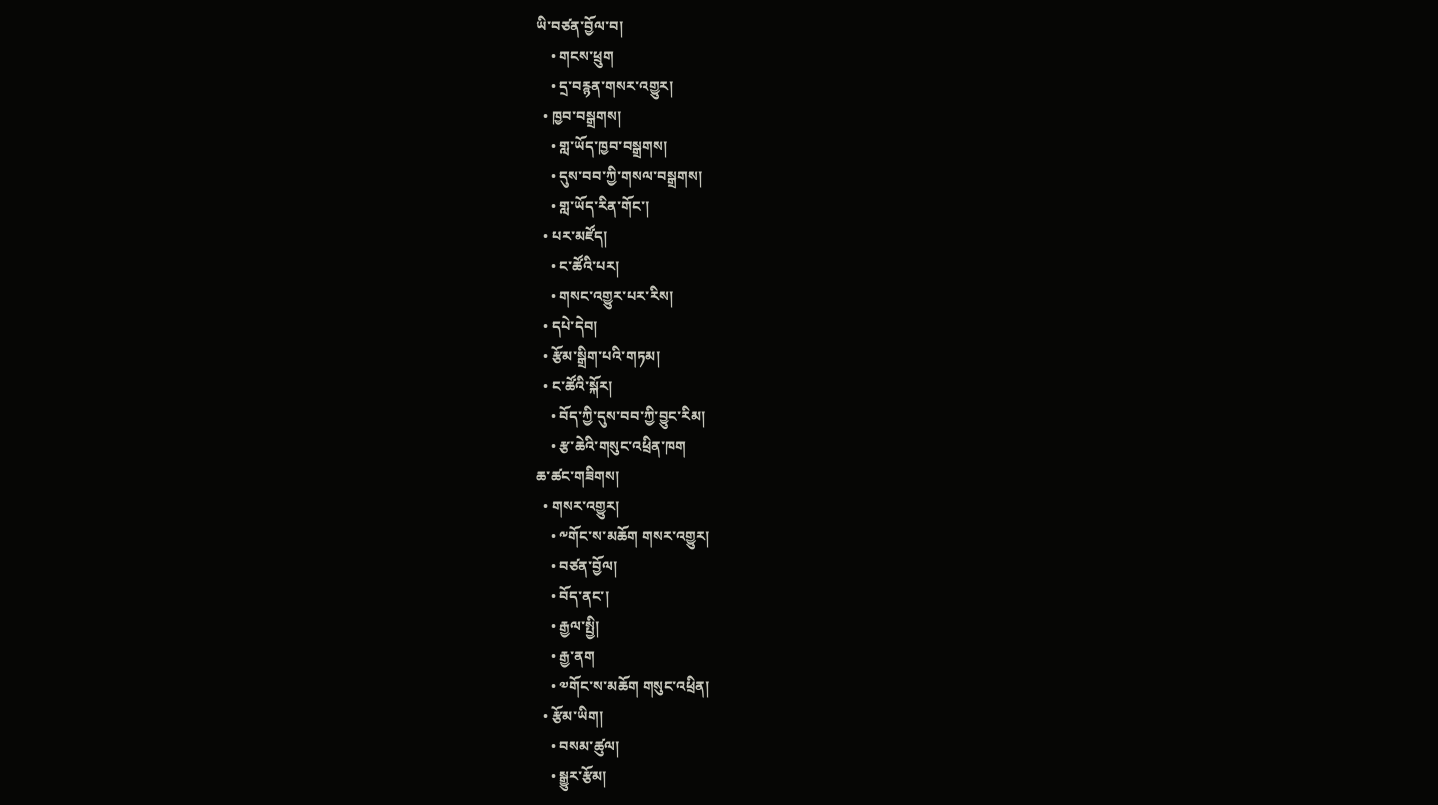ཡི་བཙན་བྱོལ་བ།
    • གངས་ཕྲུག
    • དྲ་བརྙན་གསར་འགྱུར།
  • ཁྱབ་བསྒྲགས།
    • གླ་ཡོད་ཁྱབ་བསྒྲགས།
    • དུས་བབ་ཀྱི་གསལ་བསྒྲགས།
    • གླ་ཡོད་རིན་གོང་།
  • པར་མཛོད།
    • ང་ཚོའི་པར།
    • གསང་འགྱུར་པར་རིས།
  • དཔེ་དེབ།
  • རྩོམ་སྒྲིག་པའི་གཏམ།
  • ང་ཚོའི་སྐོར།
    • བོད་ཀྱི་དུས་བབ་ཀྱི་བྱུང་རིམ།
    • རྩ་ཆེའི་གསུང་འཕྲིན་ཁག
ཆ་ཚང་གཟིགས།
  • གསར་འགྱུར།
    • ༸གོང་ས་མཆོག གསར་འགྱུར།
    • བཙན་བྱོལ།
    • བོད་ནང་།
    • རྒྱལ་སྤྱི།
    • རྒྱ་ནག
    • ༧གོང་ས་མཆོག གསུང་འཕྲིན།
  • རྩོམ་ཡིག།
    • བསམ་ཚུལ།
    • སྒྱུར་རྩོམ།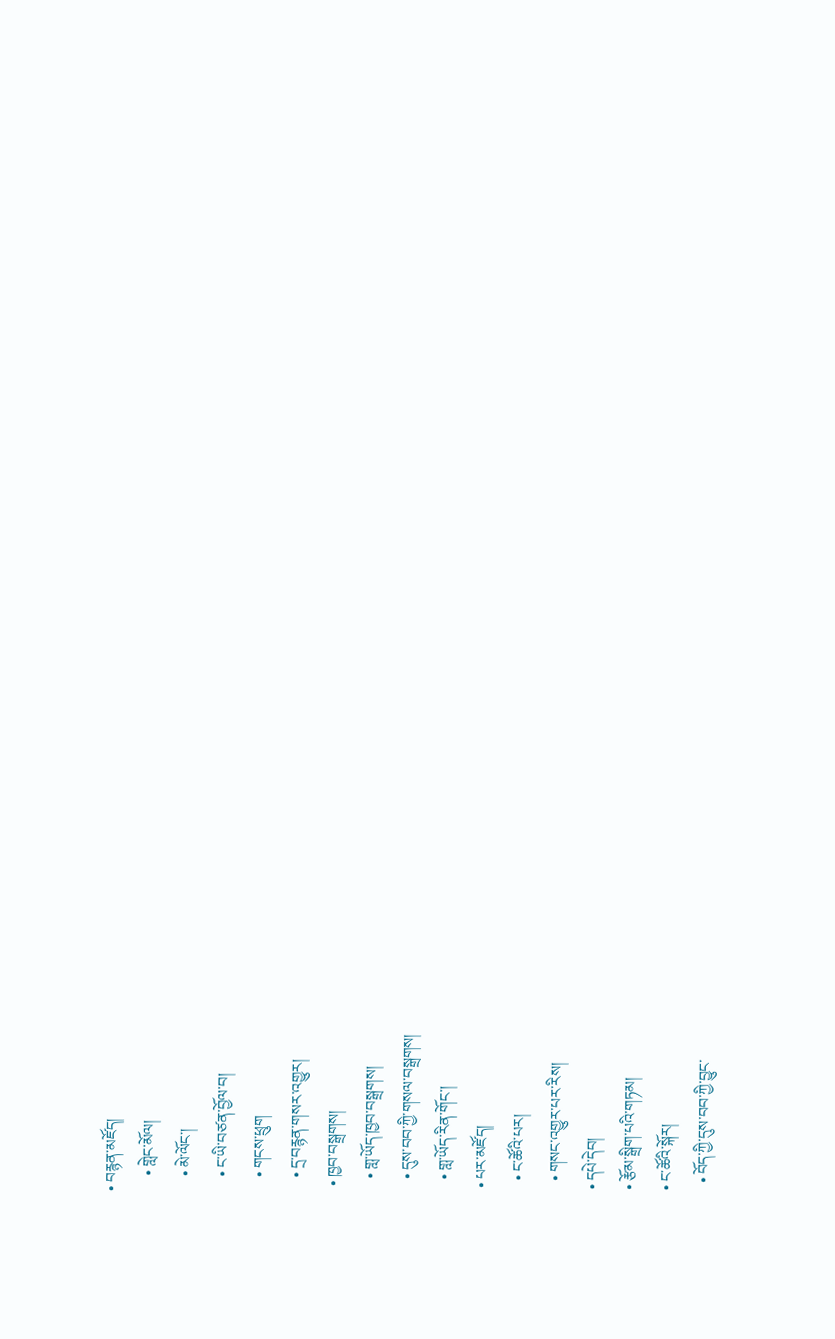• བརྙན་མཛོད།
    • གླེང་མོལ།
    • མེ་ལོང་།
    • ང་ཡི་བཙན་བྱོལ་བ།
    • གངས་ཕྲུག
    • དྲ་བརྙན་གསར་འགྱུར།
  • ཁྱབ་བསྒྲགས།
    • གླ་ཡོད་ཁྱབ་བསྒྲགས།
    • དུས་བབ་ཀྱི་གསལ་བསྒྲགས།
    • གླ་ཡོད་རིན་གོང་།
  • པར་མཛོད།
    • ང་ཚོའི་པར།
    • གསང་འགྱུར་པར་རིས།
  • དཔེ་དེབ།
  • རྩོམ་སྒྲིག་པའི་གཏམ།
  • ང་ཚོའི་སྐོར།
    • བོད་ཀྱི་དུས་བབ་ཀྱི་བྱུང་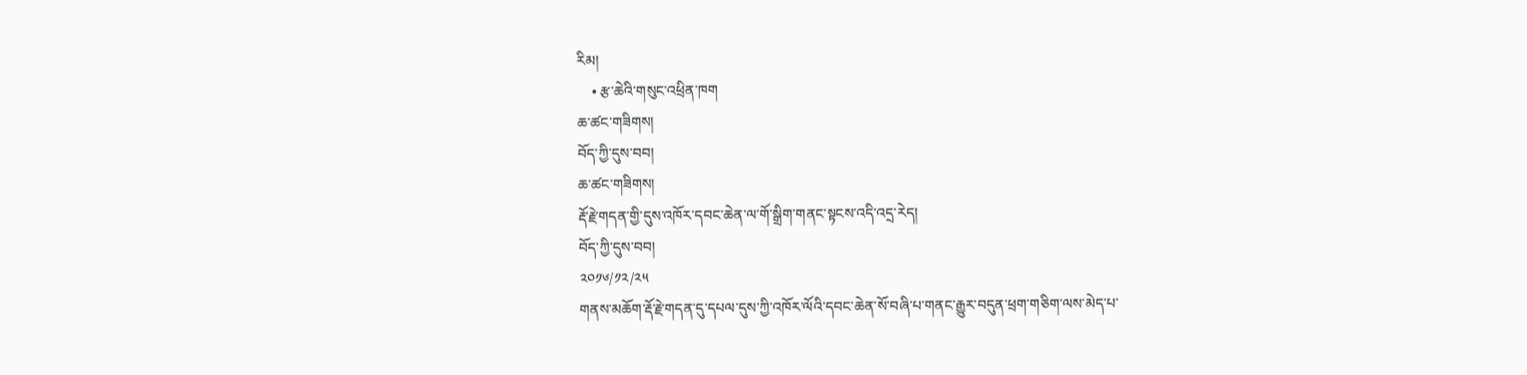རིམ།
    • རྩ་ཆེའི་གསུང་འཕྲིན་ཁག
ཆ་ཚང་གཟིགས།
བོད་ཀྱི་དུས་བབ།
ཆ་ཚང་གཟིགས།
རྡོ་རྗེ་གདན་གྱི་དུས་འཁོར་དབང་ཆེན་ལ་གོ་སྒྲིག་གནང་སྟངས་འདི་འདྲ་རེད།
བོད་ཀྱི་དུས་བབ།
༢༠༡༦/༡༢/༢༥
གནས་མཆོག་རྡོ་རྗེ་གདན་དུ་དཔལ་དུས་ཀྱི་འཁོར་ལོའི་དབང་ཆེན་སོ་བཞི་པ་གནང་རྒྱུར་བདུན་ཕྲག་གཅིག་ལས་མེད་པ་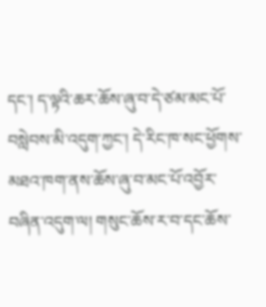དང་། ད་ལྟའི་ཆར་ཆོས་ཞུ་བ་དེ་ཙམ་མང་པོ་བསླེབས་མི་འདུག་ཀྱང་། དེ་རིང་ཁ་སང་ཕྱོགས་མཐའ་ཁག་ནས་ཆོས་ཞུ་བ་མང་པོ་འབྱོར་བཞིན་འདུག་ལ། གསུང་ཆོས་ར་བ་དང་ཆོས་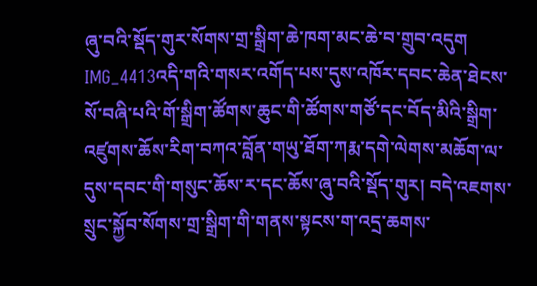ཞུ་བའི་སྡོད་གུར་སོགས་གྲ་སྒྲིག་ཆེ་ཁག་མང་ཆེ་བ་གྲུབ་འདུག
IMG_4413འདི་གའི་གསར་འགོད་པས་དུས་འཁོར་དབང་ཆེན་ཐེངས་སོ་བཞི་པའི་གོ་སྒྲིག་ཚོགས་ཆུང་གི་ཚོགས་གཙོ་དང་བོད་མིའི་སྒྲིག་འཛུགས་ཆོས་རིག་བཀའ་བློན་གཡུ་ཐོག་ཀརྨ་དགེ་ལེགས་མཆོག་ལ་དུས་དབང་གི་གསུང་ཆོས་ར་དང་ཆོས་ཞུ་བའི་སྡོད་གུར། བདེ་འཇགས་སྲུང་སྐྱོབ་སོགས་གྲ་སྒྲིག་གི་གནས་སྟངས་ག་འདྲ་ཆགས་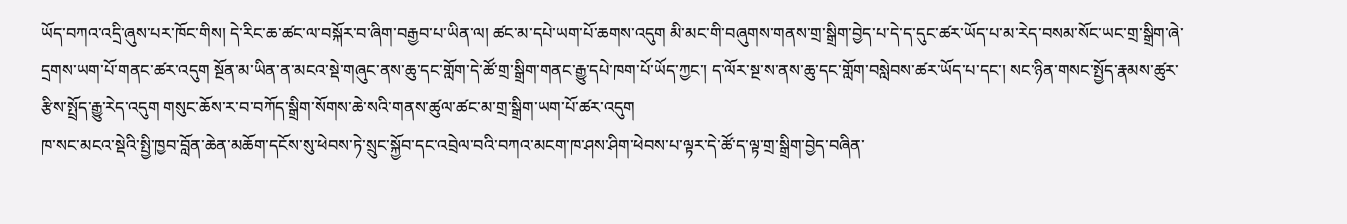ཡོད་བཀའ་འདྲི་ཞུས་པར་ཁོང་གིས། དེ་རིང་ཆ་ཚང་ལ་བསྐོར་བ་ཞིག་བརྒྱབ་པ་ཡིན་ལ། ཚང་མ་དཔེ་ཡག་པོ་ཆགས་འདུག མི་མང་གི་བཞུགས་གནས་གྲ་སྒྲིག་བྱེད་པ་དེ་ད་དུང་ཚར་ཡོད་པ་མ་རེད་བསམ་སོང་ཡང་གྲ་སྒྲིག་ཞེ་དྲགས་ཡག་པོ་གནང་ཚར་འདུག སྔོན་མ་ཡིན་ན་མངའ་སྡེ་གཞུང་ནས་ཆུ་དང་གློག་དེ་ཚོ་གྲ་སྒྲིག་གནང་རྒྱུ་དཔེ་ཁག་པོ་ཡོད་ཀྱང་། ད་ལོར་སྔ་ས་ནས་ཆུ་དང་གློག་བསླེབས་ཚར་ཡོད་པ་དང་། སང་ཉིན་གསང་སྤྱོད་རྣམས་ཚུར་རྩིས་སྤྲོད་རྒྱུ་རེད་འདུག གསུང་ཆོས་ར་བ་བཀོད་སྒྲིག་སོགས་ཆེ་སའི་གནས་ཚུལ་ཚང་མ་གྲ་སྒྲིག་ཡག་པོ་ཚར་འདུག
ཁ་སང་མངའ་སྡེའི་སྤྱི་ཁྱབ་བློན་ཆེན་མཆོག་དངོས་སུ་ཕེབས་ཏེ་སྲུང་སྐྱོབ་དང་འབྲེལ་བའི་བཀའ་མངག་ཁ་ཤས་ཤིག་ཕེབས་པ་ལྟར་དེ་ཚོ་ད་ལྟ་གྲ་སྒྲིག་བྱེད་བཞིན་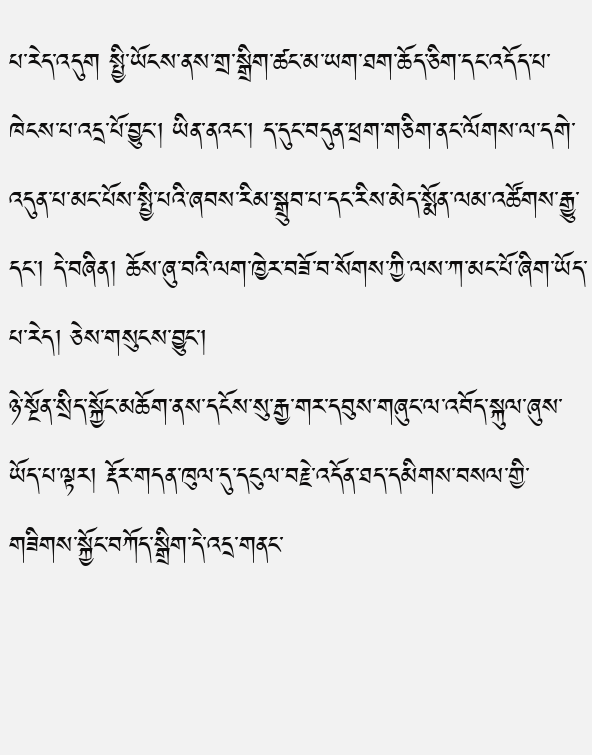པ་རེད་འདུག སྤྱི་ཡོངས་ནས་གྲ་སྒྲིག་ཚང་མ་ཡག་ཐག་ཆོད་ཅིག་དང་འདོད་པ་ཁེངས་པ་འདྲ་པོ་བྱུང་། ཡིན་ནའང་། ད་དུང་བདུན་ཕྲག་གཅིག་ནང་ལོགས་ལ་དགེ་འདུན་པ་མང་པོས་སྤྱི་པའི་ཞབས་རིམ་སྒྲུབ་པ་དང་རིས་མེད་སྨོན་ལམ་འཚོགས་རྒྱུ་དང་། དེ་བཞིན། ཆོས་ཞུ་བའི་ལག་ཁྱེར་བཟོ་བ་སོགས་ཀྱི་ལས་ཀ་མང་པོ་ཞིག་ཡོད་པ་རེད། ཅེས་གསུངས་བྱུང་།
ཉེ་སྔོན་སྲིད་སྐྱོང་མཆོག་ནས་དངོས་སུ་རྒྱ་གར་དབུས་གཞུང་ལ་འབོད་སྐུལ་ཞུས་ཡོད་པ་ལྟར། རྡོར་གདན་ཁུལ་དུ་དངུལ་བརྗེ་འདོན་ཐད་དམིགས་བསལ་གྱི་གཟིགས་སྐྱོང་བཀོད་སྒྲིག་དེ་འདྲ་གནང་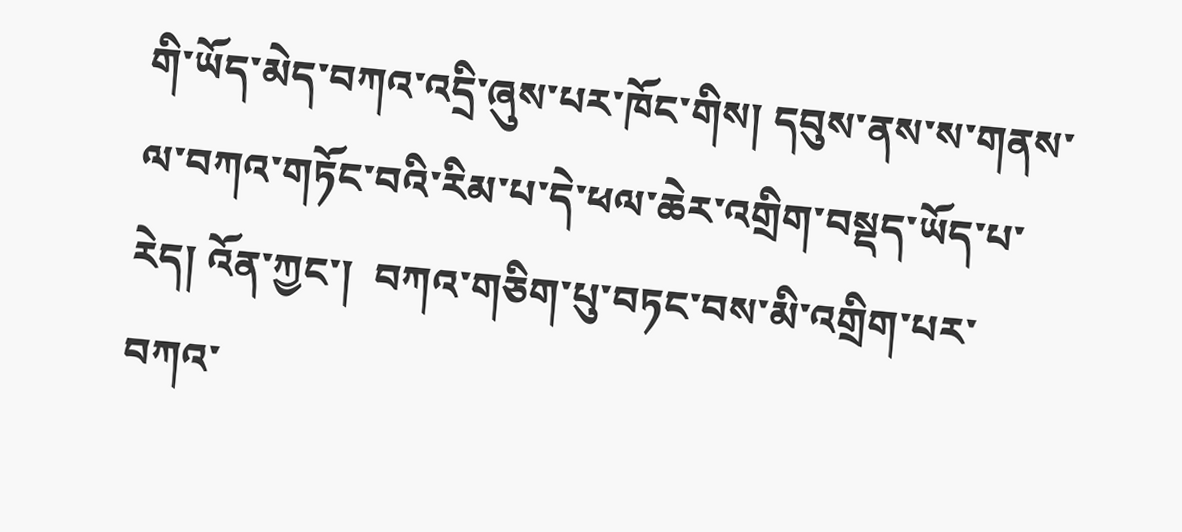གི་ཡོད་མེད་བཀའ་འདྲི་ཞུས་པར་ཁོང་གིས། དབུས་ནས་ས་གནས་ལ་བཀའ་གཏོང་བའི་རིམ་པ་དེ་ཕལ་ཆེར་འགྲིག་བསྡད་ཡོད་པ་རེད། འོན་ཀྱང་།  བཀའ་གཅིག་པུ་བཏང་བས་མི་འགྲིག་པར་བཀའ་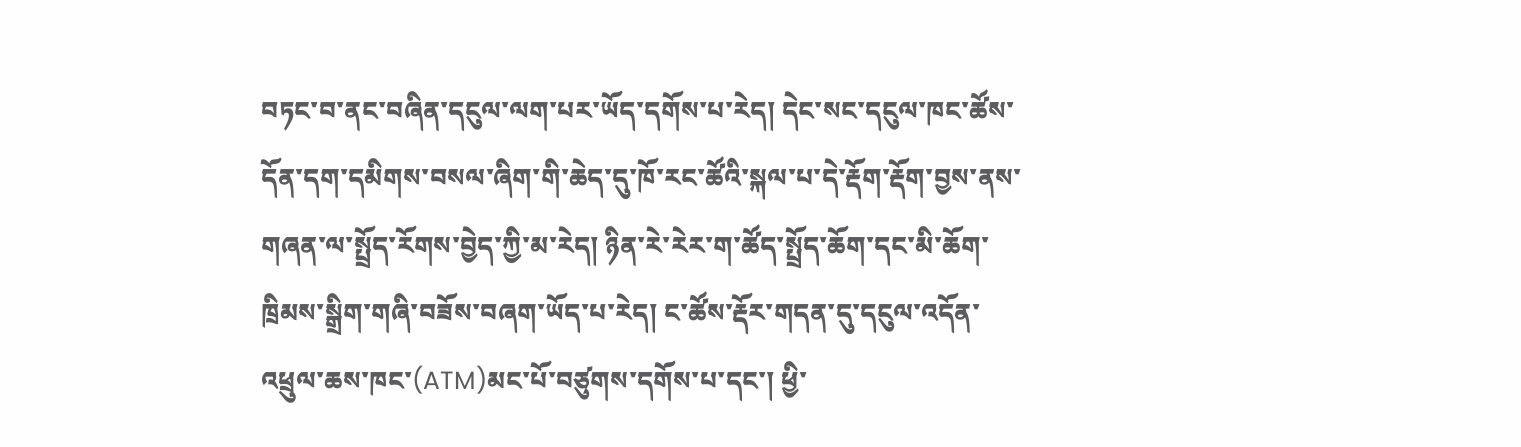བཏང་བ་ནང་བཞིན་དངུལ་ལག་པར་ཡོད་དགོས་པ་རེད། དེང་སང་དངུལ་ཁང་ཚོས་དོན་དག་དམིགས་བསལ་ཞིག་གི་ཆེད་དུ་ཁོ་རང་ཚོའི་སྐལ་པ་དེ་རྡོག་རྡོག་བྱས་ནས་གཞན་ལ་སྤྲོད་རོགས་བྱེད་ཀྱི་མ་རེད། ཉིན་རེ་རེར་ག་ཚོད་སྤྲོད་ཆོག་དང་མི་ཆོག་ཁྲིམས་སྒྲིག་གཞི་བཟོས་བཞག་ཡོད་པ་རེད། ང་ཚོས་རྡོར་གདན་དུ་དངུལ་འདོན་འཕྲུལ་ཆས་ཁང་(ATM)མང་པོ་བཙུགས་དགོས་པ་དང་། ཕྱི་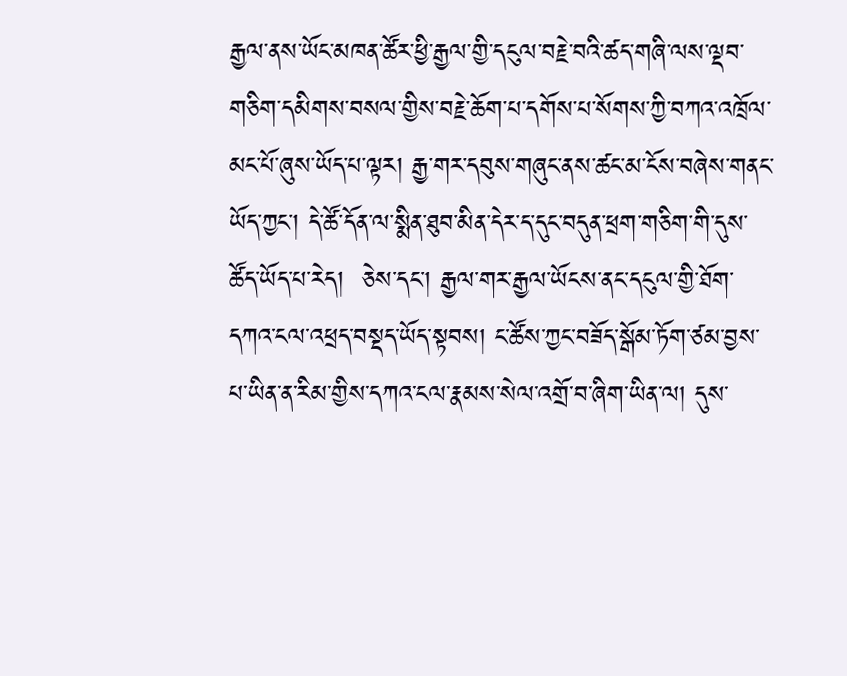རྒྱལ་ནས་ཡོང་མཁན་ཚོར་ཕྱི་རྒྱལ་གྱི་དངུལ་བརྗེ་བའི་ཚད་གཞི་ལས་ལྡབ་གཅིག་དམིགས་བསལ་གྱིས་བརྗེ་ཆོག་པ་དགོས་པ་སོགས་ཀྱི་བཀའ་འཁྲོལ་མང་པོ་ཞུས་ཡོད་པ་ལྟར། རྒྱ་གར་དབུས་གཞུང་ནས་ཚང་མ་ངོས་བཞེས་གནང་ཡོད་ཀྱང་། དེ་ཚོ་དོན་ལ་སྨིན་ཐུབ་མིན་དེར་ད་དུང་བདུན་ཕྲག་གཅིག་གི་དུས་ཚོད་ཡོད་པ་རེད།  ཅེས་དང་། རྒྱལ་གར་རྒྱལ་ཡོངས་ནང་དངུལ་གྱི་ཐོག་དཀའ་ངལ་འཕྲད་བསྡད་ཡོད་སྟབས། ང་ཚོས་ཀྱང་བཟོད་སྒོམ་ཏོག་ཙམ་བྱས་པ་ཡིན་ན་རིམ་གྱིས་དཀའ་ངལ་རྣམས་སེལ་འགྲོ་བ་ཞིག་ཡིན་ལ། དུས་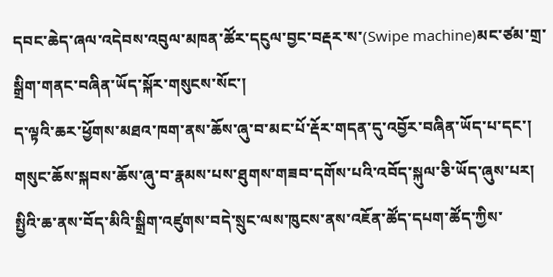དབང་ཆེད་ཞལ་འདེབས་འབུལ་མཁན་ཚོར་དངུལ་བྱང་བརྡར་ས་(Swipe machine)མང་ཙམ་གྲ་སྒྲིག་གནང་བཞིན་ཡོད་སྐོར་གསུངས་སོང་།
ད་ལྟའི་ཆར་ཕྱོགས་མཐའ་ཁག་ནས་ཆོས་ཞུ་བ་མང་པོ་རྡོར་གདན་དུ་འབྱོར་བཞིན་ཡོད་པ་དང་། གསུང་ཆོས་སྐབས་ཆོས་ཞུ་བ་རྣམས་པས་ཐུགས་གཟབ་དགོས་པའི་འབོད་སྐུལ་ཅི་ཡོད་ཞུས་པར། སྤྱིའི་ཆ་ནས་བོད་མིའི་སྒྲིག་འཛུགས་བདེ་སྲུང་ལས་ཁུངས་ནས་འཇོན་ཚོད་དཔག་ཚོད་ཀྱིས་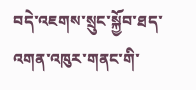བདེ་འཇགས་སྲུང་སྐྱོབ་ཐད་འགན་འཁུར་གནང་གི་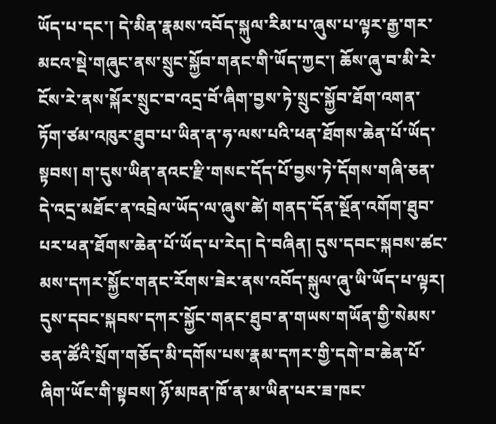ཡོད་པ་དང་། དེ་མིན་རྣམས་འབོད་སྐུལ་རིམ་པ་ཞུས་པ་ལྟར་རྒྱ་གར་མངའ་སྡེ་གཞུང་ནས་སྲུང་སྐྱོབ་གནང་གི་ཡོད་ཀྱང་། ཆོས་ཞུ་བ་མི་རེ་ངོས་རེ་ནས་སྐོར་སྲུང་བ་འདྲ་བོ་ཞིག་བྱས་ཏེ་སྲུང་སྐྱོབ་ཐོག་འགན་ཏོག་ཙམ་འཁུར་ཐུབ་པ་ཡིན་ན་ཧ་ལས་པའི་ཕན་ཐོགས་ཆེན་པོ་ཡོད་སྟབས། ག་དུས་ཡིན་ནའང་རྫི་གསང་དོད་པོ་བྱས་ཏེ་དོགས་གཞི་ཅན་དེ་འདྲ་མཐོང་ན་འབྲེལ་ཡོད་ལ་ཞུས་ཚེ། གནད་དོན་སྔོན་འགོག་ཐུབ་པར་ཕན་ཐོགས་ཆེན་པོ་ཡོད་པ་རེད། དེ་བཞིན། དུས་དབང་སྐབས་ཚང་མས་དཀར་སྐྱོང་གནང་རོགས་ཟེར་ནས་འབོད་སྐུལ་ཞུ་ཡི་ཡོད་པ་ལྟར། དུས་དབང་སྐབས་དཀར་སྐྱོང་གནང་ཐུབ་ན་གཡས་གཡོན་གྱི་སེམས་ཅན་ཚོའི་སྲོག་གཅོད་མི་དགོས་པས་རྣམ་དཀར་གྱི་དགེ་བ་ཆེན་པོ་ཞིག་ཡོང་གི་སྟབས། ཉོ་མཁན་ཁོ་ན་མ་ཡིན་པར་ཟ་ཁང་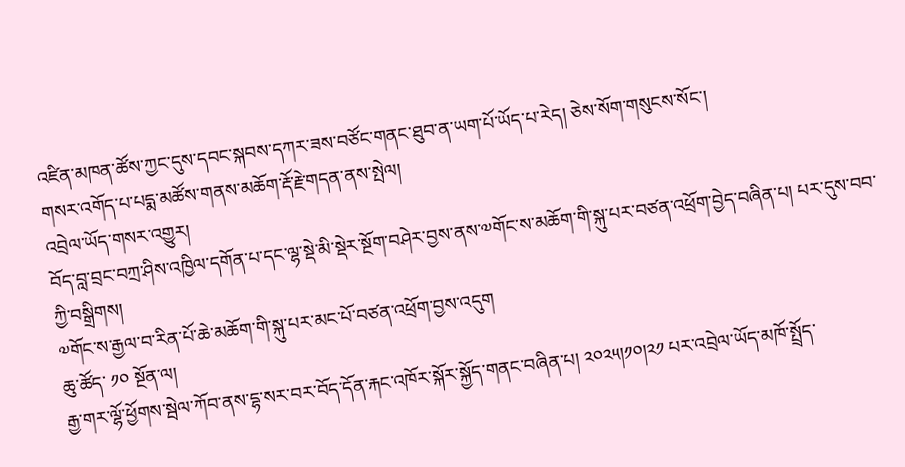འཛིན་མཁན་ཚོས་ཀྱང་དུས་དབང་སྐབས་དཀར་ཟས་བཙོང་གནང་ཐུབ་ན་ཡག་པོ་ཡོད་པ་རེད། ཅེས་སོག་གསུངས་སོང་།
གསར་འགོད་པ་པདྨ་མཚོས་གནས་མཆོག་རྡོ་རྗེ་གདན་ནས་སྤེལ།
འབྲེལ་ཡོད་གསར་འགྱུར།
བོད་བླ་བྲང་བཀྲ་ཤིས་འཁྱིལ་དགོན་པ་དང་ལྷ་སྡེ་མི་སྡེར་སྔོག་བཤེར་བྱས་ནས་༧གོང་ས་མཆོག་གི་སྐུ་པར་བཙན་འཕྲོག་བྱེད་བཞིན་པ། པར་དུས་བབ་ཀྱི་བསྒྲིགས།
༧གོང་ས་རྒྱལ་བ་རིན་པོ་ཆེ་མཆོག་གི་སྐུ་པར་མང་པོ་བཙན་འཕྲོག་བྱས་འདུག
ཆུ་ཚོད་ ༡༠ སྔོན་ལ།
རྒྱ་གར་ལྷོ་ཕྱོགས་སྦེལ་ཀོབ་ནས་དྷ་སར་བར་བོད་དོན་རྐང་འཁོར་སྐོར་སྐྱོད་གནང་བཞིན་པ། ༢༠༢༥།༡༠།༢༡ པར་འབྲེལ་ཡོད་མཁོ་སྤྲོད་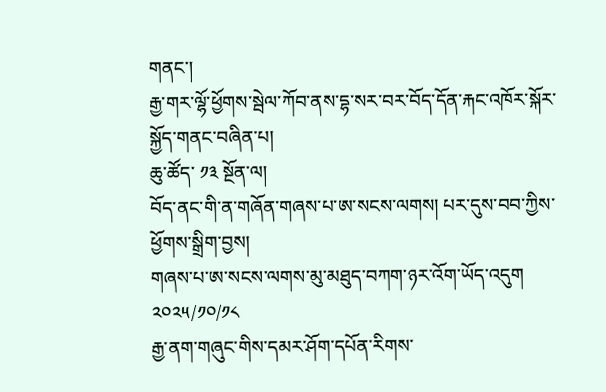གནང་།
རྒྱ་གར་ལྷོ་ཕྱོགས་སྦེལ་ཀོབ་ནས་དྷ་སར་བར་བོད་དོན་རྐང་འཁོར་སྐོར་སྐྱོད་གནང་བཞིན་པ།
ཆུ་ཚོད་ ༡༣ སྔོན་ལ།
བོད་ནང་གི་ན་གཞོན་གཞས་པ་ཨ་སངས་ལགས། པར་དུས་བབ་ཀྱིས་ཕྱོགས་སྒྲིག་བྱས།
གཞས་པ་ཨ་སངས་ལགས་མུ་མཐུད་བཀག་ཉར་འོག་ཡོད་འདུག
༢༠༢༥/༡༠/༡༨
རྒྱ་ནག་གཞུང་གིས་དམར་ཤོག་དཔོན་རིགས་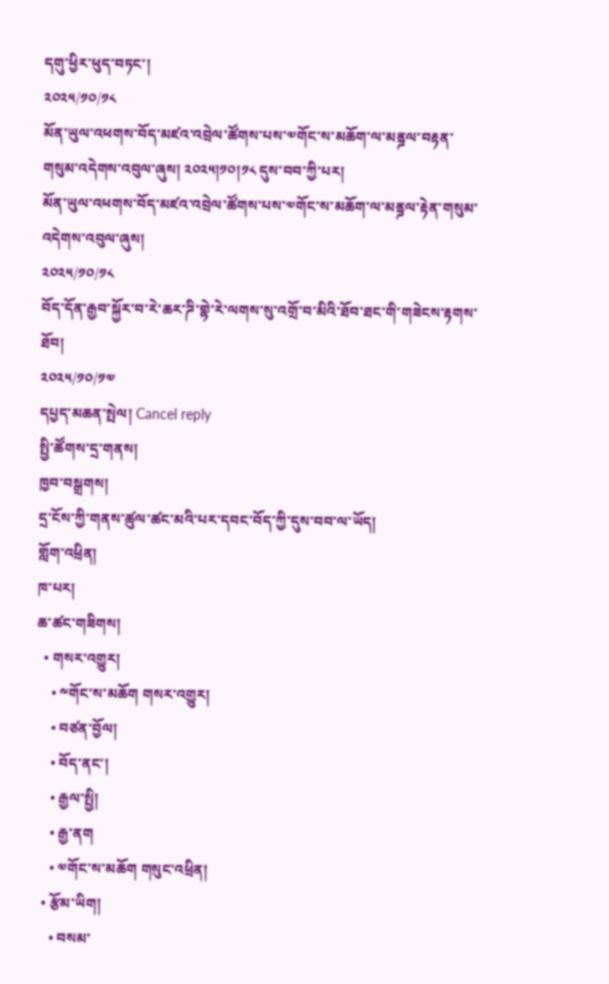དགུ་ཕྱིར་ཕུད་བཏང་།
༢༠༢༥/༡༠/༡༨
མོན་ཡུལ་འཕགས་བོད་མཛའ་འབྲེལ་ཚོགས་པས་༧གོང་ས་མཆོག་ལ་མནྜལ་བརྟན་གསུམ་འདེགས་འབུལ་ཞུས། ༢༠༢༥།༡༠།༡༨ དུས་བབ་ཀྱི་པར།
མོན་ཡུལ་འཕགས་བོད་མཛའ་འབྲེལ་ཚོགས་པས་༧གོང་ས་མཆོག་ལ་མནྜལ་རྟེན་གསུམ་འདེགས་འབུལ་ཞུས།
༢༠༢༥/༡༠/༡༨
བོད་དོན་རྒྱབ་སྐྱོར་བ་རེ་ཆར་ཌི་གྷེ་རེ་ལགས་སུ་འགྲོ་བ་མིའི་ཐོབ་ཐང་གི་གཟེངས་རྟགས་ཐོབ།
༢༠༢༥/༡༠/༡༧
དཔྱད་མཆན་སྤེལ། Cancel reply
སྤྱི་ཚོགས་དྲ་གནས།
ཁྱབ་བསྒྲགས།
དྲ་ངོས་ཀྱི་གནས་ཚུལ་ཚང་མའི་པར་དབང་བོད་ཀྱི་དུས་བབ་ལ་ཡོད།
གློག་འཕྲིན།
ཁ་པར།
ཆ་ཚང་གཟིགས།
  • གསར་འགྱུར།
    • ༸གོང་ས་མཆོག གསར་འགྱུར།
    • བཙན་བྱོལ།
    • བོད་ནང་།
    • རྒྱལ་སྤྱི།
    • རྒྱ་ནག
    • ༧གོང་ས་མཆོག གསུང་འཕྲིན།
  • རྩོམ་ཡིག།
    • བསམ་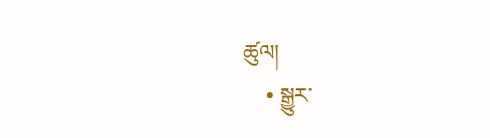ཚུལ།
    • སྒྱུར་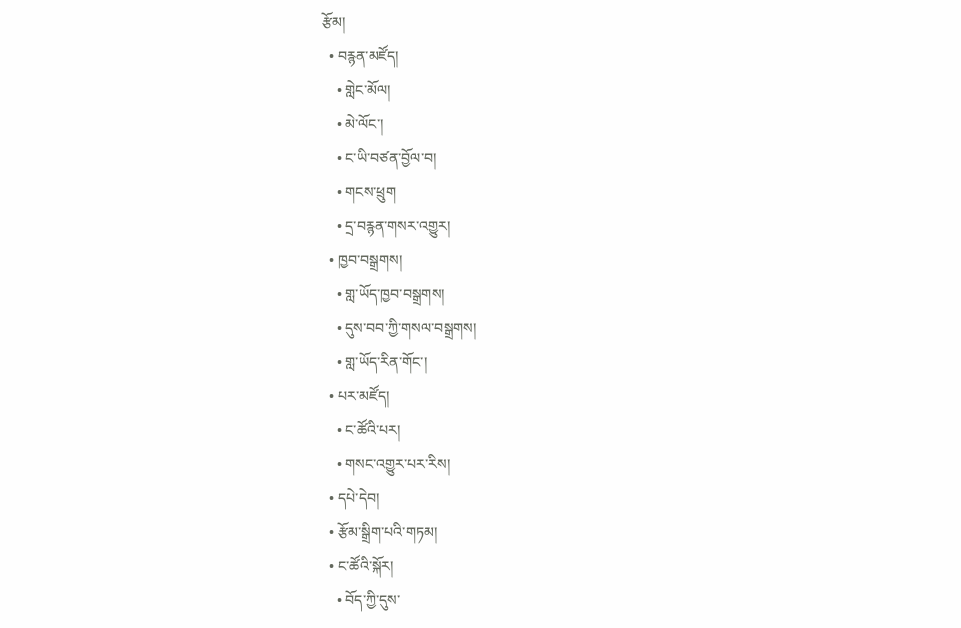རྩོམ།
  • བརྙན་མཛོད།
    • གླེང་མོལ།
    • མེ་ལོང་།
    • ང་ཡི་བཙན་བྱོལ་བ།
    • གངས་ཕྲུག
    • དྲ་བརྙན་གསར་འགྱུར།
  • ཁྱབ་བསྒྲགས།
    • གླ་ཡོད་ཁྱབ་བསྒྲགས།
    • དུས་བབ་ཀྱི་གསལ་བསྒྲགས།
    • གླ་ཡོད་རིན་གོང་།
  • པར་མཛོད།
    • ང་ཚོའི་པར།
    • གསང་འགྱུར་པར་རིས།
  • དཔེ་དེབ།
  • རྩོམ་སྒྲིག་པའི་གཏམ།
  • ང་ཚོའི་སྐོར།
    • བོད་ཀྱི་དུས་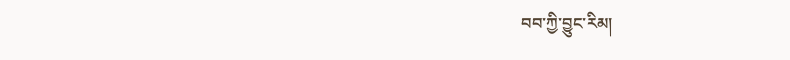བབ་ཀྱི་བྱུང་རིམ།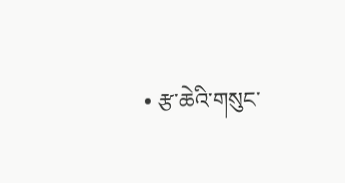• རྩ་ཆེའི་གསུང་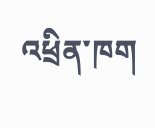འཕྲིན་ཁག